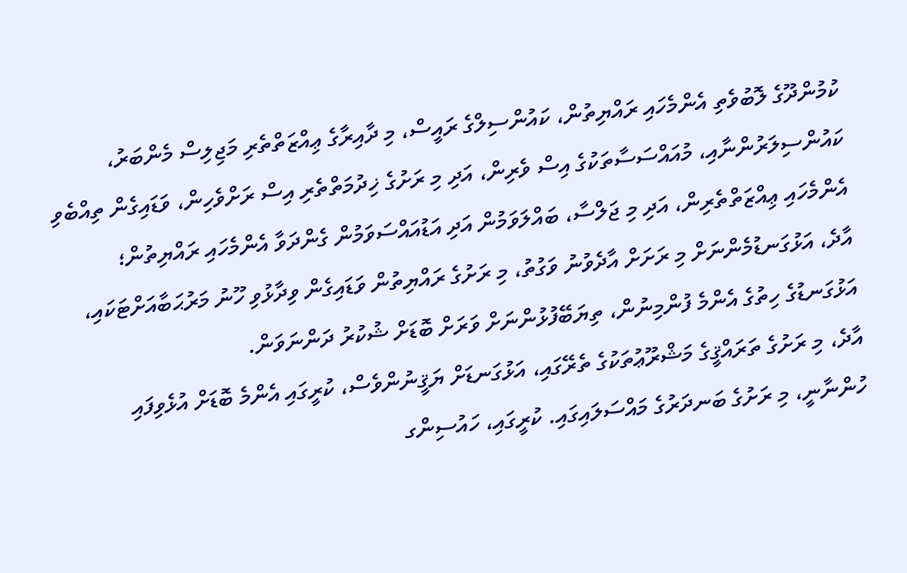ކުމުންދޫގެ ލޮބުވެތި އެންމެހައި ރައްޔިތުން، ކައުންސިލްގެ ރައީސް، މި ދާއިރާގެ ޢިއްޒަތްތެރި މަޖިލިސް މެންބަރު، ކައުންސިލަރުންނާއި، މުއައްސަސާތަކުގެ އިސް ވެރިން، އަދި މި ރަށުގެ ޚިދުމަތްތެރި އިސް ރަށްވެހިން، ވަޑައިގެން ތިއްބެވި އެންމެހައި ޢިއްޒަތްތެރިން، އަދި މި ޖަލްސާ، ބައްލަވަމުން އަދި އަޑުއައްސަވަމުން ގެންދަވާ އެންމެހައި ރައްޔިތުން؛
އާދެ، އަޅުގަނޑުމެންނަށް މި ރަށަށް އާދެވުނު ވަގުތު، މި ރަށުގެ ރައްޔިތުން ވަޑައިގެން ވިދާޅުވި ހޫނު މަރުޙަބާއަށްޓަކައި، އަޅުގަނޑުގެ ހިތުގެ އެންމެ ފުންމިނުން، ތިޔަބޭފުޅުންނަށް ވަރަށް ބޮޑަށް ޝުކުރު ދަންނަވަން.
އާދެ، މި ރަށުގެ ތަރައްޤީގެ މަޝްރޫޢުތަކުގެ ތެރޭގައި، އަޅުގަނޑަށް ޔަޤީނުންވެސް، ކުރީގައި އެންމެ ބޮޑަށް އުޅެވިފައި ހުންނާނީ، މި ރަށުގެ ބަނދަރުގެ މައްސަލައިގައި. ކުރީގައި، ހައުސިންގ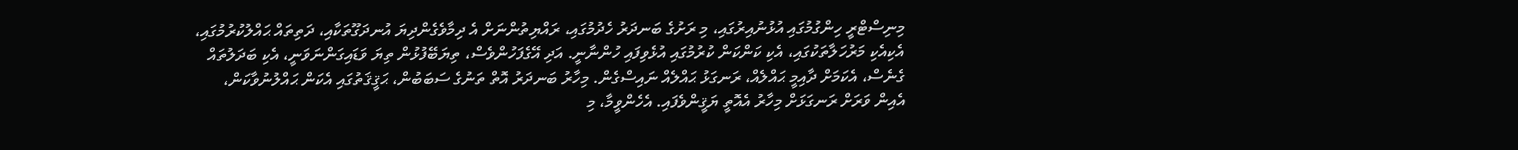މިނިސްޓްރީ ހިންގުމުގައި އުޅުނުއިރުގައި، މި ރަށުގެ ބަނދަރު ހެދުމުގައި، ރައްޔިތުންނަށް އެ ދިމާވެގެންދިޔަ އުނދަގޫތަކާއި، ދަތިތައް ޙައްލުކުރުމުގައި، އެކިއެކި މަރުހަލާތަކުގައި، އެކި ކަންކަން ކުރުމުގައި އުޅެވިފައި ހުންނާނީ. އަދި އޭގެފަހުންވެސް، ތިޔަބޭފުޅުން ތިޔަ ވަޑައިގަންނަވަނީ، އެކި ބަދަލުތައް ގެނެސް، އެކަމަށް ދާއިމީ ޙައްލެއް، ރަނގަޅު ޙައްލެއް ނައިސްގެން. މިހާރު ބަނދަރު އޮތް ތަނުގެ ސަބަބުން، ޙަޤީޤަތުގައި އެކަން ޙައްލުނުވާކަން، އެއިން ވަރަށް ރަނގަޅަށް މިހާރު އެއޮތީ ޔަޤީންވެފައި. އެހެންވީމާ، މި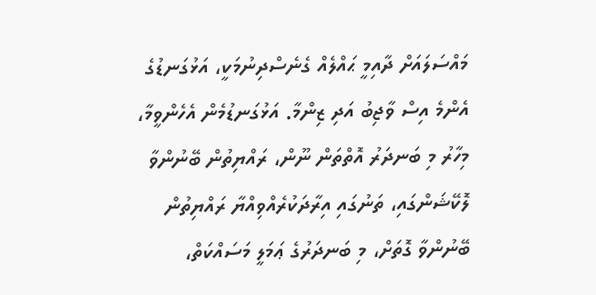މައްސަލައަށް ދާއިމީ ޙައްލެއް ގެނެސްދިނުމަކީ، އަޅުގަނޑުގެ އެންމެ އިސް ވާޖިބު އަދި ޒިންމާ. އަޅުގަނޑުމެން އެހެންވީމާ، މިހާރު މި ބަނދަރު އޮތްތަން ނޫން، ރައްޔިތުން ބޭނުންވާ ލޮކޭޝަންގައި، ތަނުގައި އިރާދަކުރެއްވިއްޔާ ރައްޔިތުން ބޭނުންވާ ގޮތަށް، މި ބަނދަރުގެ ޢަމަލީ މަސައްކަތް،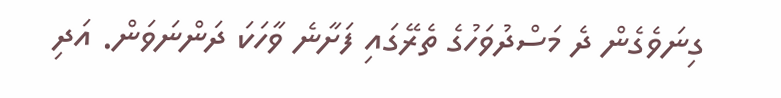ގިނަވެގެން ދެ މަސްދުވަހުގެ ތެރޭގައި ފަށާނެ ވާހަކަ ދަންނަވަން. އަދި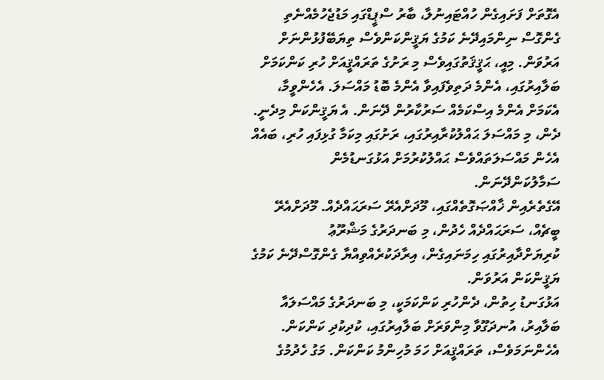އެގޮތަށް ފަށައިގެން ހުއްޓައިނުލާ، ބާރު ސްޕީޑްގައި މަޑުޖެހުމެއްނެތި ގެންގޮސް ނިންމައިދޭނެ ކަމުގެ ޔަޤީންކަންވެސް ތިޔަބޭފުޅުންނަށް އަރުވަން. މިއީ، ޙަޤީޤަތުގައިވެސް މި ރަށުގެ ތަރައްޤީއަށް ހުރި ކަންކަމަށް ބަލާއިރުގައި، އެންމެ ދަތިވެފައިވާ އެންމެ ބޮޑު މައްސަލަ. އެހެންވީމާ، އެކަމަށް އެންމެ އިސްކަމެއް ސަރުކާރުން ދޭނަން. އެ ޔަޤީންކަން މިދެނީ. ދެން، މި މައްސަލަ ޙައްލުކުރާއިރުގައި، ރަށުގައި މިކަމާ ގުޅިފައި ހުރި، ބައެއް އެހެން މައްސަލަތައްވެސް ޙައްލުކުރުމަށް އަޅުގަނޑުމެން ސަމާލުކަންދޭނަން.
އޭގެތެރެއިން ޚާއްޞަގޮތެއްގައި، މޫދަށްއެރޭ ސަރަޙައްދެއް. މޫދަށްއެރޭ ބީޗެއް، ސަރަޙައްދެއް ހެދުން، މި ބަނދަރުގެ މަޝްރޫޢު ކުރިޔަށްދާއިރުގައި ހިމަނައިގެން، އިރާދަކުރެއްވިއްޔާ ގެންގޮސްދޭނެ ކަމުގެ ޔަޤީންކަން އަރުވަން.
އަޅުގަނޑު ހިތުން، ދެންހުރި ކަންކަމަކީ، މި ބަނދަރުގެ މައްސަލައާ ބަލާއިރު، އުނދަގޫވާ މިންވަރަށް ބަލާއިރުގައި، ކުދިކުދި ކަންކަން. އެހެންނަމަވެސް، ތަރައްޤީއަށް ހަމަ މުހިންމު ކަންކަން. މަގު ހެދުމުގެ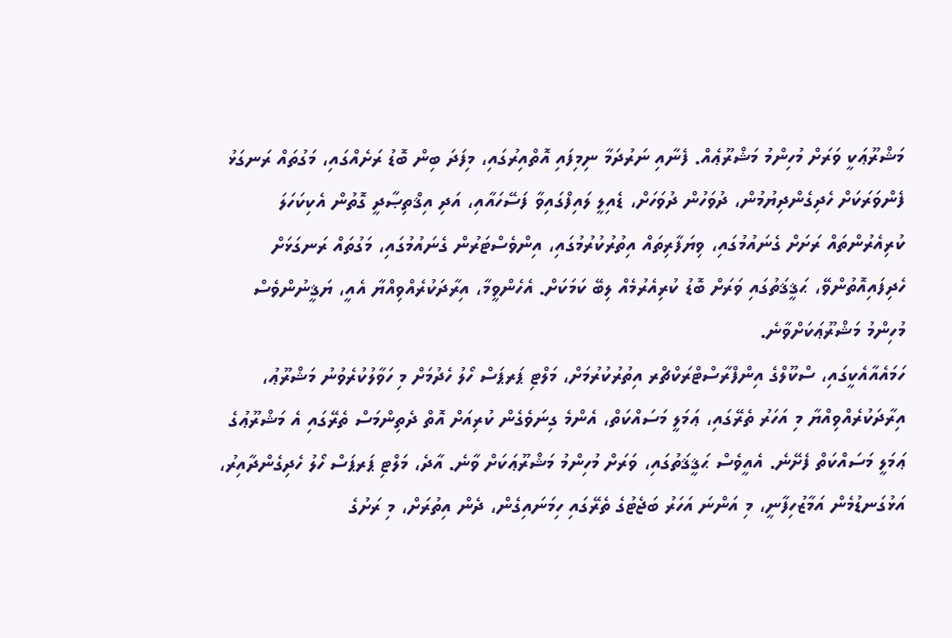މަޝްރޫޢަކީ ވަރަށް މުހިންމު މަޝްރޫޢެއް. ފެނާއި ނަރުދަމާ ނިމިފައި އޮތްއިރުގައި، މިފަދަ ބިން ބޮޑު ރަށެއްގައި، މަގުތައް ރަނގަޅު ފެންވަރަކަށް ހެދިގެންދިޔުމުން، ދުވަހުން ދުވަހަށް، ޑެއިލީ ލައިފްގައިވާ ފަސޭހައާއި، އަދި އިޤްތިޞާދީ ގޮތުން އެކިކަހަލަ ކުރިއެރުންތައް ރަށަށް ގެނައުމުގައި، ވިޔަފާރިތައް އިތުރުކުރުމުގައި، އިންވެސްޓަރުން ގެނައުމުގައި، މަގުތައް ރަނގަޅަށް ހެދިފައިއޮތުންވޭ، ޙަޤީޤަތުގައި ވަރަށް ބޮޑު ކުރިއެރުމެއް ލިބޭ ކަމަކަށް. އެހެންވީމާ، އިރާދަކުރެއްވިއްޔާ އެއީ، ޔަޤީނުންވެސް މުހިންމު މަޝްރޫޢަކަށްވާނެ.
ހަމައެއާއެކީގައި، ސްކޫލްގެ އިންފްރާސްޓްރަކްޗްރ އިތުރުކުރުމަށް، މަލްޓި ޕަރޕަސް ހޯލު ހެދުމަށް މި ހަވާލުކުރެވުނު މަޝްރޫޢު، އިރާދަކުރެއްވިއްޔާ މި އަހަރު ތެރޭގައި، ޢަމަލީ މަސައްކަތް، އެންމެ ގިނަވެގެން ކުރިއަށް އޮތް ދެތިންމަސް ތެރޭގައި އެ މަޝްރޫޢުގެ ޢަމަލީ މަސައްކަތް ފެށޭނެ. އެއީވެސް ޙަޤީޤަތުގައި، ވަރަށް މުހިންމު މަޝްރޫޢަކަށް ވާނެ. އާދެ، މަލްޓި ޕަރޕަސް ހޯލު ހެދިގެންދާއިރު، އަޅުގަނޑުމެން އަމާޒުހިފާނީ، މި އަންނަ އަހަރު ބަޖެޓުގެ ތެރޭގައި ހިމަނައިގެން، ދެން އިތުރަށް، މި ރަށުގެ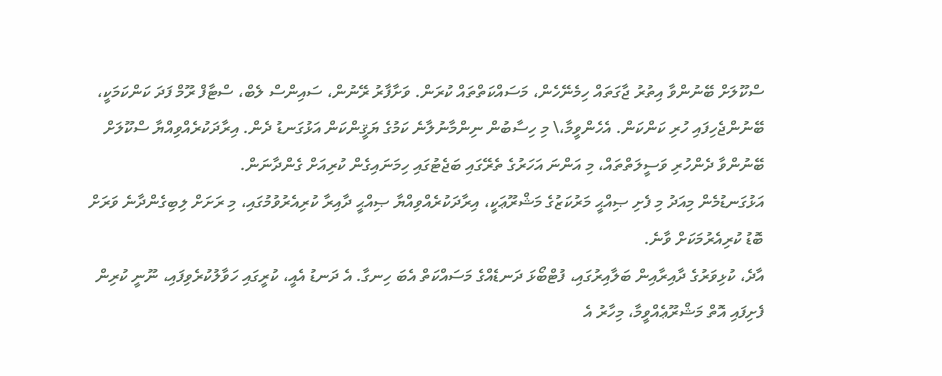ސްކޫލަށް ބޭނުންވާ އިތުރު ޖާގަތައް ހިމެނޭހެން، މަސައްކަތްތައް ކުރަން. ވަށާފާރު ރޭނުން، ސައިންސް ލެބް، ސްޓާފް ރޫމް ފަދަ ކަންކަމަކީ، ބޭނުންޖެހިފައި ހުރި ކަންކަން. އެހެންވީމާ،\ މި ހިސާބުން ނިންމާނުލާނެ ކަމުގެ ޔަޤީންކަން އަޅުގަނޑު ދެން. އިރާދަކުރެއްވިއްޔާ ސްކޫލަށް ބޭނުންވާ ދެންހުރި ވަސީލަތްތައް، މި އަންނަ އަހަރުގެ ތެރޭގައި ބަޖެޓުގައި ހިމަނައިގެން ކުރިއަށް ގެންދާނަން.
އަޅުގަނޑުމެން މިއަދު މި ފެށި ޞިއްޙީ މަރުކަޒުގެ މަޝްރޫޢަކީ، އިރާދަކުރެއްވިއްޔާ ޞިއްޙީ ދާއިރާ ކުރިއެރުވުމުގައި، މި ރަށަށް ލިބިގެންދާނެ ވަރަށް ބޮޑު ކުރިއެރުމަކަށް ވާނެ.
އާދެ، ކުޅިވަރުގެ ދާއިރާއިން ބަލާއިރުގައި، ފުޓްބޯޅަ ދަނޑެއްގެ މަސައްކަތް އެބަ ހިނގާ. އެ ދަނޑު އެއީ، ކުރީގައި ހަވާލުކުރެވިފައި، ނޫނީ ކުރިން ފެށިފައި އޮތް މަޝްރޫޢެއްވީމާ، މިހާރު އެ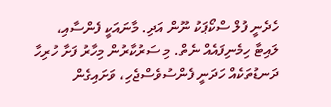ހެދެނީ ފުލް ސްކޯޕަކު ނޫން އަދި. މާނައަކީ ފެންސާއި، ލައިޓާ ހިމެނިފައެއް ނެތް. މި ސަރުކާރުން މިހާރު ފަށާ ހުރިހާ ދަނޑުތަކެއް ހަދަނީ ފެންސުވެސްޖެހި، ވަށައިގެން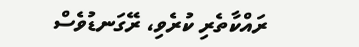ރައްކާތެރި ކުރެވި، ރޭގަނޑުވެސް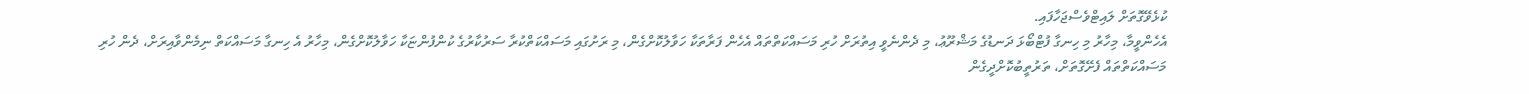ކުޅެވޭގޮތަށް ލައިޓްވެސްޖަހާފައި.
އެހެންވީމާ، މިހާރު މި ހިނގާ ފުޓްބޯޅަ ދަނޑުގެ މަޝްރޫޢު، މި ދެންނެވީ އިތުރަށް ހުރި މަސައްކަތްތައް އެހެން ފަރާތަކާ ހަވާލުކޮށްގެން، މި ރަށުގައި މަސައްކަތްކުރާ ސަރުކާރުގެ ކުންފުންޏަކާ ހަވާލުކޮށްގެން، މިހާރު އެ ހިނގާ މަސައްކަތް ނިމެންވާއިރަށް، ދެން ހުރި މަސައްކަތްތައް ފެށޭގޮތަށް، ތަރުތީބުކޮށްދީގެން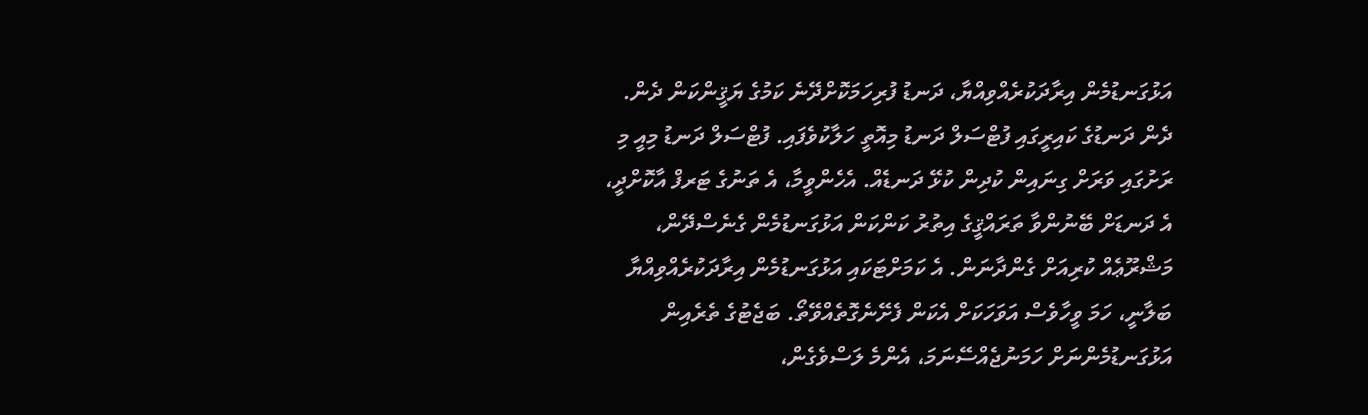އަޅުގަނޑުމެން އިރާދަކުރެއްވިއްޔާ، ދަނޑު ފުރިހަމަކޮށްދޭނެ ކަމުގެ ޔަޤީންކަން ދެން.
ދެން ދަނޑުގެ ކައިރީގައި ފުޓްސަލް ދަނޑު މިއޮތީ ހަލާކުވެފައި. ފުޓްސަލް ދަނޑު މިއީ މި ރަށުގައި ވަރަށް ގިނައިން ކުދިން ކުޅޭ ދަނޑެއް. އެހެންވީމާ، އެ ތަނުގެ ޓަރފް އާކޮށްދީ، އެ ދަނޑަށް ބޭނުންވާ ތަރައްޤީގެ އިތުރު ކަންކަން އަޅުގަނޑުމެން ގެނެސްދޭން، މަޝްރޫޢެއް ކުރިއަށް ގެންދާނަން. އެ ކަމަށްޓަކައި އަޅުގަނޑުމެން އިރާދަކުރެއްވިއްޔާ ބަލާނީ، ހަމަ ވީހާވެސް އަވަހަކަށް އެކަން ފެށޭނެގޮތެއްވޭތޯ. ބަޖެޓުގެ ތެރެއިން އަޅުގަނޑުމެންނަށް ހަމަނުޖެއްސޭނަމަ، އެންމެ ލަސްވެގެން،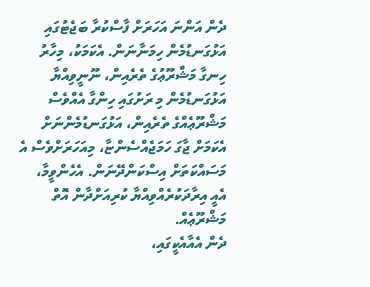ދެން އަންނަ އަހަރަށް ފާސްކުރާ ބަޖެޓުގައި އަޅުގަނޑުމެން ހިމަނާނަން. އެކަމަކު، މިހާރު ހިނގާ މަޝްރޫޢުގެ ތެރެއިން، ނޫނީވިއްޔާ އަޅުގަނޑުމެން މި ރަށުގައި ހިންގާ އެއްވެސް މަޝްރޫޢެއްގެ ތެރެއިން، އަޅުގަނޑުމެންނަށް އެކަމަށް ޖާގަ ހަމަޖެއްސެންޏާ، މިއަހަރަށްވެސް އެ މަސައްކަތަށް އިސްކަންދޭނަން. އެހެންވީމާ، އެއީ އިރާދަކުރެއްވިއްޔާ ކުރިއަށްދާން އޮތް މަޝްރޫޢެއް.
ދެން އެއާއެކީގައި،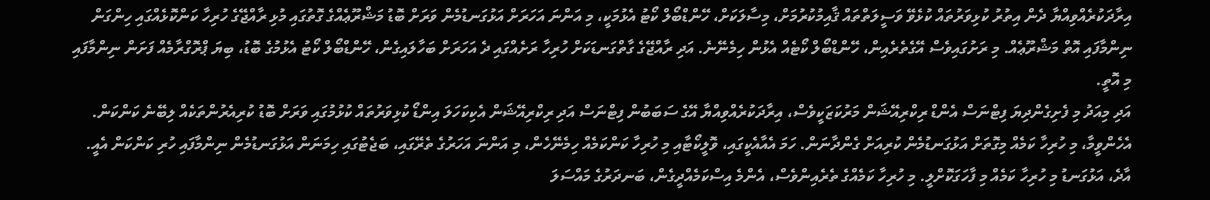އިރާދަކުރެއްވިއްޔާ ދެން އިތުރު ކުޅިވަރުތައް ކުޅެވޭ ވަސީލަތްތައް ޤާއިމުކުރުމަށް، މިސާލަކަށް، ހޭންޑްބޯލް ކޯޓު އެޅުމަކީ، މި އަންނަ އަހަރަށް އަޅުގަނޑުމެން ވަރަށް ބޮޑު މަޝްރޫޢެއްގެ ގޮތުގައި މުޅި ރާއްޖޭގެ ހުރިހާ ކަންކޮޅެއްގައި ހިންގަން ނިންމާފައި އޮތް މަޝްރޫޢެއް. މި ރަށުގައިވެސް އޭގެތެރެއިން، ހޭންޑްބޯލް ކޯޓެއް އެޅުން ހިމެނޭނެ. އަދި ރާއްޖޭގެ ގާތްގަނޑަކަށް ހުރިހާ ރަށެއްގައި ދެ އަހަރަށް ބަހާލައިގެން، ހޭންޑްބޯލް ކޯޓު އެޅުމުގެ ބޮޑު، ބިޔަ ޕްރޮގްރާމެއް ފަށަން ނިންމާފައި މި އޮތީ.
އަދި މިއަދު މި ފެށިގެންދިޔަ ފިޓްނަސް އެންޑް ރިކްރިއޭޝަން މަރުކަޒަކީވެސް، އިރާދަކުރެއްވިއްޔާ އޭގެ ސަބަބުން ފިޓްނަސް އަދި ރިކްރިއޭޝަން އެކިކަހަލަ އިންޑޯ ކުޅިވަރުތައް ކުޅުމުގައި ވަރަށް ބޮޑު ކުރިއެރުންތަކެއް ލިބޭނެ ކަންކަން. އެހެންވީމާ، މި ހުރިހާ ކަމެއް މިގޮތަށް އަޅުގަނޑުމެން ކުރިއަށް ގެންދާނަން. ހަމަ އެއާއެކީގައި، ވޮލީކޯޓާއި މި ހުރިހާ ކަންކަމެއް ހިމެނޭހެން، މި އަންނަ އަހަރުގެ ތެރޭގައި، ބަޖެޓުގައި ހިމަނަން އަޅުގަނޑުމެން ނިންމާފައި ހުރި ކަންކަން އެއީ.
އާދެ، އަޅުގަނޑު މި ހުރިހާ ކަމެއް މި ފާހަގަކޮށްލީ. މި ހުރިހާ ކަމެއްގެ ތެރެއިންވެސް، އެންމެ އިސްކަމެއްދީގެން، ބަނދަރުގެ މައްސަލަ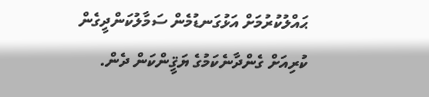ޙައްލުކުރުމަށް އަޅުގަނޑުމެން ސަމާލުކަންދީގެން ކުރިއަށް ގެންދާނެކަމުގެ ޔަޤީންކަން ދެން.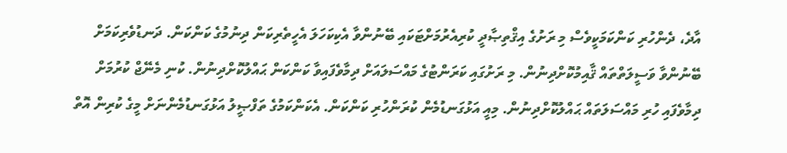އާދެ، ދެންހުރި ކަންކަމަކީވެސް މި ރަށުގެ އިޤްތިޞާދީ ކުރިއެރުމަށްޓަކައި ބޭނުންވާ އެކިކަހަލަ އެހީތެރިކަން ދިނުމުގެ ކަންކަން. ދަނޑުވެރިކަމަށް ބޭނުންވާ ވަސީލަތްތައް ޤާއިމުކޮށްދިނުން. މި ރަށުގައި ކަރަންޓުގެ މައްސަލައަށް ދިމާވެފައިވާ ކަންކަން ޙައްލުކޮށްދިނުން. ކުނި މެނޭޖް ކުރުމަށް ދިމާވެފައި ހުރި މައްސަލަތައް ޙައްލުކޮށްދިނުން. މިއީ އަޅުގަނޑުމެން ކުރަންހުރި ކަންކަން. އެކަންކަމުގެ ތަފްޞީލު އަޅުގަނޑުމެންނަށް މީގެ ކުރިން އޮތް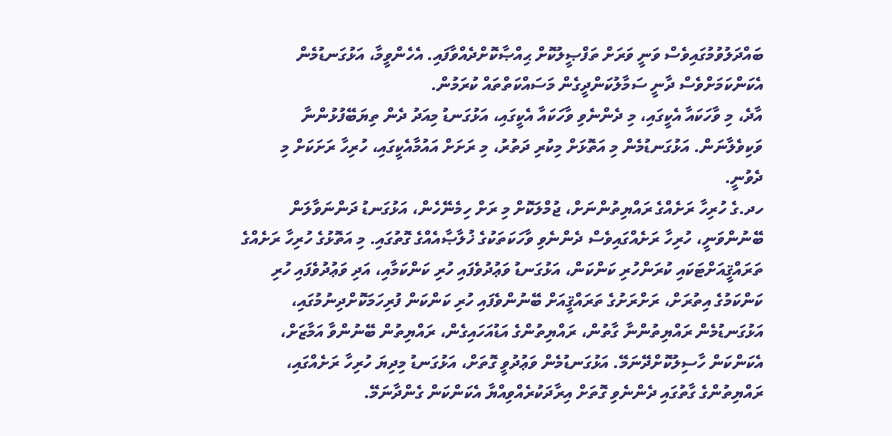ބައްދަލުވުމުގައިވެސް ވަނީ ވަރަށް ތަފްޞީލުކޮށް ޙިއްޞާކޮށްދެއްވާފައި. އެހެންވީމާ، އަޅުގަނޑުމެން އެކަންކަމަށްވެސް ދާނީ ސަމާލުކަންދީގެން މަސައްކަތްތައް ކުރަމުން.
އާދެ، މި ވާހަކައާ އެކީގައި، މި ދެންނެވި ވާހަކައާ އެކީގައި، އަޅުގަނޑު މިއަދު ދެން ތިޔަބޭފުޅުންނާ ވަކިވެލާނަން. އަޅުގަނޑުމެން މި އަތޮޅަށް މިކުރި ދަތުރު، މި ރަށަށް އައުމާއެކީގައި، ހުރިހާ ރަށަކަށް މި ދެވުނީ.
ހދ.ގެ ހުރިހާ ރަށެއްގެ ރައްޔިތުންނަށް، ޖުމްލަކޮށް މި ރަށް ހިމެނޭހެން، އަޅުގަނޑު ދަންނަވާލަން ބޭނުންވަނީ، ހުރިހާ ރަށެއްގައިވެސް ދެންނެވި ވާހަކަތަކުގެ ޚުލާޞާއެއްގެ ގޮތުގައި. މި އަތޮޅުގެ ހުރިހާ ރަށެއްގެ ތަރައްޤީއަށްޓަކައި ކުރަންހުރި ކަންކަން، އަޅުގަނޑު ވަޢުދުވެފައި ހުރި ކަންކަމާއި، އަދި ވަޢުދުވެފައި ހުރި ކަންކަމުގެ އިތުރަށް، ރަށްރަށުގެ ތަރައްޤީއަށް ބޭނުންވެފައި ހުރި ކަންކަން ފުރިހަމަކޮށްދިނުމުގައި، އަޅުގަނޑުމެން ރައްޔިތުންނާ ގާތުން، ރައްޔިތުންގެ އަޑުއަހައިގެން، ރައްޔިތުން ބޭނުންވާ އަމާޒަށް، އެކަންކަން ހާސިލުކޮށްދޭނަމޭ. އަޅުގަނޑުމެން ވަޢުދުވީ ގޮތަށް، އަޅުގަނޑު މިދިޔަ ހުރިހާ ރަށެއްގައި، ރައްޔިތުންގެ ގާތުގައި ދެންނެވި ގޮތަށް އިރާދަކުރެއްވިއްޔާ އެކަންކަން ގެންދާނަމޭ.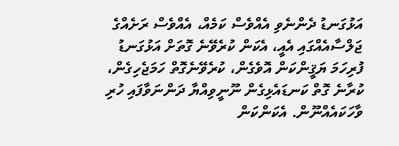އަޅުގަނޑު ދެންނެވި އެއްވެސް ކަމެއް، އެއްވެސް ރަށެއްގެ ޖަލްސާއެއްގައި އެއީ، އެކަން ކުރެވޭނެ ގޮތަށް އަޅުގަނޑު ފުރިހަމަ ޔަޤީންކަން އޮވެގެން، ކުރެވޭނެގޮތް ހަމަޖެހިގެން، ކުރާނެ ގޮތް ކަނޑައެޅިގެން ނޫނީވިއްޔާ ދަންނަވާފައި ހުރި ވާހަކައެއްނޫން. އެކަންކަން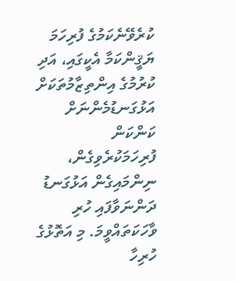ކުރެވޭނެކަމުގެ ފުރިހަމަ ޔަޤީންކަމާ އެކީގައި، އަދި ކުރުމުގެ އިންތިޒާމުތަކަށް އަޅުގަނޑުމެންނަށް ކަންކަން ފުރިހަމަކުރެވިގެން، ނިންމައިގެން އަޅުގަނޑު ދަންނަވާފައި ހުރި ވާހަކަތައްވީމަ. މި އަތޮޅުގެ ހުރިހާ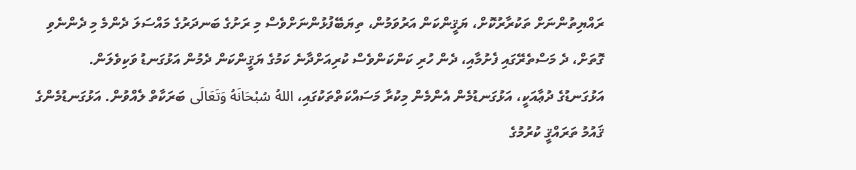ރައްޔިތުންނަށް ތަކުރާރުކޮށް، ޔަޤީންކަން އަރުވަމުން، ތިޔަބޭފުޅުންނަށްވެސް މި ރަށުގެ ބަނދަރުގެ މައްސަލަ ދެންމެ މި ދެންނެވި ގޮތަށް، ދެ މަސްތެރޭގައި ފެށުމާއި، ދެން ހުރި ކަންކަންވެސް ކުރިއަށްދާނެ ކަމުގެ ޔަޤީންކަން ދެމުން އަޅުގަނޑު ވަކިވެލަން.
އަޅުގަނޑުގެ ދުޢާއަކީ، އަޅުގަނޑުމެން އެންމެން މިކުރާ މަސައްކަތްތަކުގައި، اللهُ سُبْحَانَهُ وَتَعَالَى ބަރަކާތް ލެއްވުން. އަޅުގަނޑުމެންގެ ޤައުމު ތަރައްޤީ ކުރުމުގެ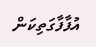އުފާފާގަތިކަން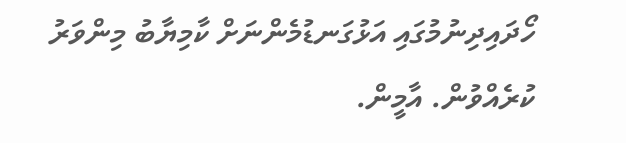ހޯދައިދިނުމުގައި އަޅުގަނޑުމެންނަށް ކާމިޔާބު މިންވަރު ކުރެއްވުން. އާމީން.